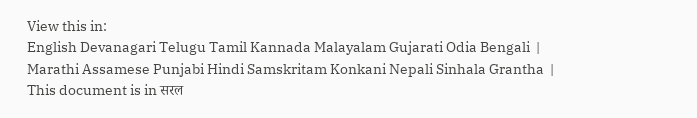View this in:
English Devanagari Telugu Tamil Kannada Malayalam Gujarati Odia Bengali  |
Marathi Assamese Punjabi Hindi Samskritam Konkani Nepali Sinhala Grantha  |
This document is in सरल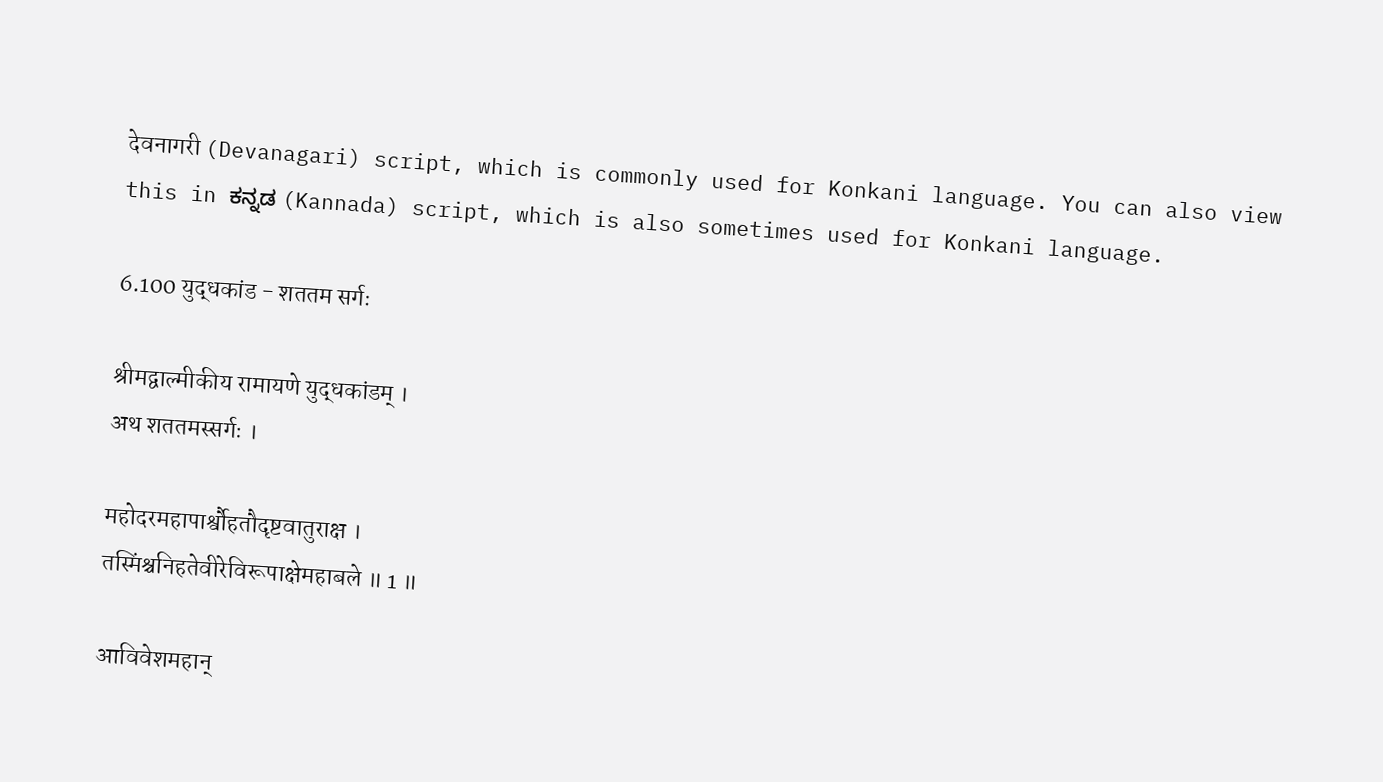देवनागरी (Devanagari) script, which is commonly used for Konkani language. You can also view this in ಕನ್ನಡ (Kannada) script, which is also sometimes used for Konkani language.

6.100 युद्धकांड - शततम सर्गः

श्रीमद्वाल्मीकीय रामायणे युद्धकांडम् ।
अथ शततमस्सर्गः ।

महोदरमहापार्श्वौहतौदृष्टवातुराक्ष ।
तस्मिंश्चनिहतेवीरेविरूपाक्षेमहाबले ॥ 1 ॥

आविवेशमहान्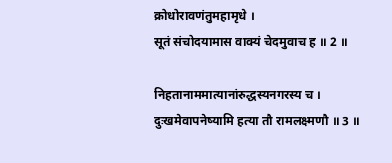क्रोधोरावणंतुमहामृधे ।
सूतं संचोदयामास वाक्यं चेदमुवाच ह ॥ 2 ॥

निहतानाममात्यानांरुद्धस्यनगरस्य च ।
दुःखमेवापनेष्यामि हत्या तौ रामलक्ष्मणौ ॥ 3 ॥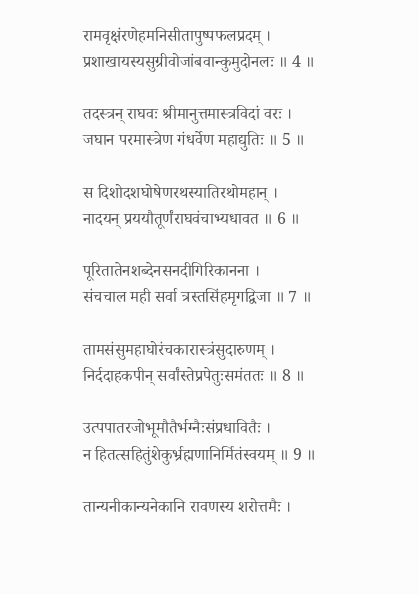रामवृक्षंरणेहमनिसीतापुष्पफलप्रदम् ।
प्रशाखायस्यसुग्रीवोजांबवान्कुमुदोनलः ॥ 4 ॥

तदस्त्रन् राघवः श्रीमानुत्तमास्त्रविदां वरः ।
जघान परमास्त्रेण गंधर्वेण महाद्युतिः ॥ 5 ॥

स दिशोदशघोषेणरथस्यातिरथोमहान् ।
नादयन् प्रययौतूर्णंराघवंचाभ्यधावत ॥ 6 ॥

पूरितातेनशब्देनसनदीगिरिकानना ।
संचचाल मही सर्वा त्रस्तसिंहमृगद्विजा ॥ 7 ॥

तामसंसुमहाघोरंचकारास्त्रंसुदारुणम् ।
निर्ददाहकपीन् सर्वांस्तेप्रपेतुःसमंततः ॥ 8 ॥

उत्पपातरजोभूमौतैर्भग्नैःसंप्रधावितैः ।
न हितत्सहितुंशेकुर्भ्रह्मणानिर्मितंस्वयम् ॥ 9 ॥

तान्यनीकान्यनेकानि रावणस्य शरोत्तमैः ।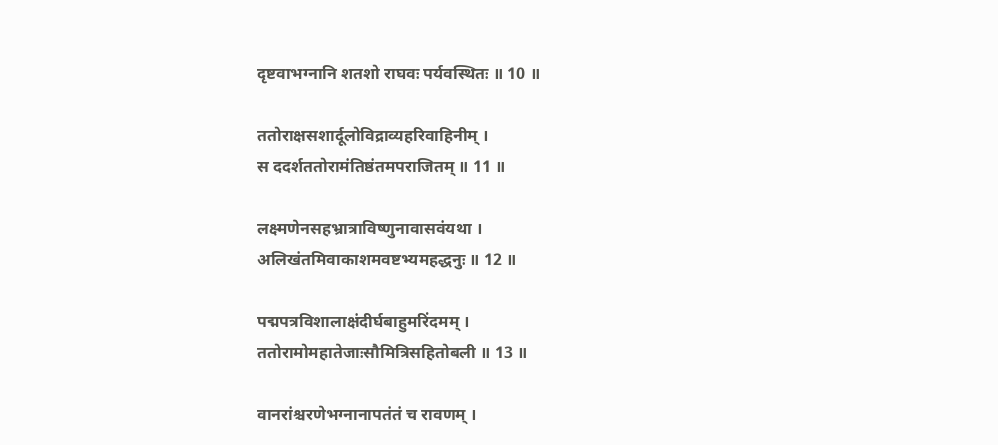दृष्टवाभग्नानि शतशो राघवः पर्यवस्थितः ॥ 10 ॥

ततोराक्षसशार्दूलोविद्राव्यहरिवाहिनीम् ।
स ददर्शततोरामंतिष्ठंतमपराजितम् ॥ 11 ॥

लक्ष्मणेनसहभ्रात्राविष्णुनावासवंयथा ।
अलिखंतमिवाकाशमवष्टभ्यमहद्धनुः ॥ 12 ॥

पद्मपत्रविशालाक्षंदीर्घबाहुमरिंदमम् ।
ततोरामोमहातेजाःसौमित्रिसहितोबली ॥ 13 ॥

वानरांश्चरणेभग्नानापतंतं च रावणम् ।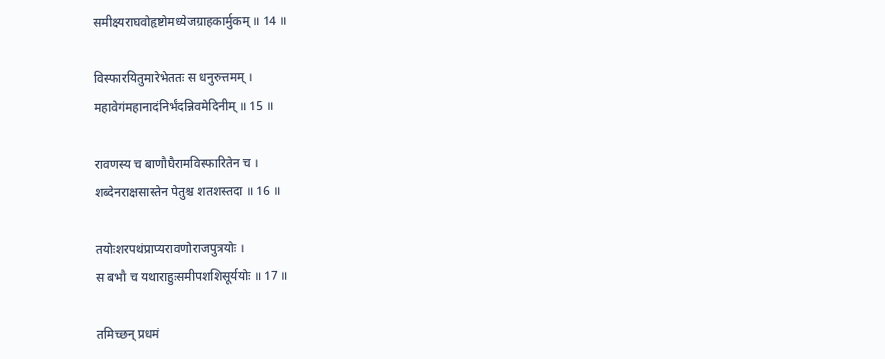समीक्ष्यराघवोहृष्टोमध्येजग्राहकार्मुकम् ॥ 14 ॥

विस्फारयितुमारेभेततः स धनुरुत्तमम् ।
महावेगंमहानादंनिर्भंदन्निवमेदिनीम् ॥ 15 ॥

रावणस्य च बाणौघैरामविस्फारितेन च ।
शब्देनराक्षसास्तेन पेतुश्च शतशस्तदा ॥ 16 ॥

तयोःशरपथंप्राप्यरावणोराजपुत्रयोः ।
स बभौ च यथाराहुःसमीपशशिसूर्ययोः ॥ 17 ॥

तमिच्छन् प्रधमं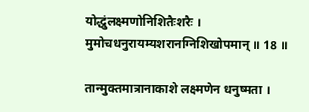योद्धुंलक्ष्मणोनिशितैःशरैः ।
मुमोचधनुरायम्यशरानग्निशिखोपमान् ॥ 18 ॥

तान्मुक्तमात्रानाकाशे लक्ष्मणेन धनुष्मता ।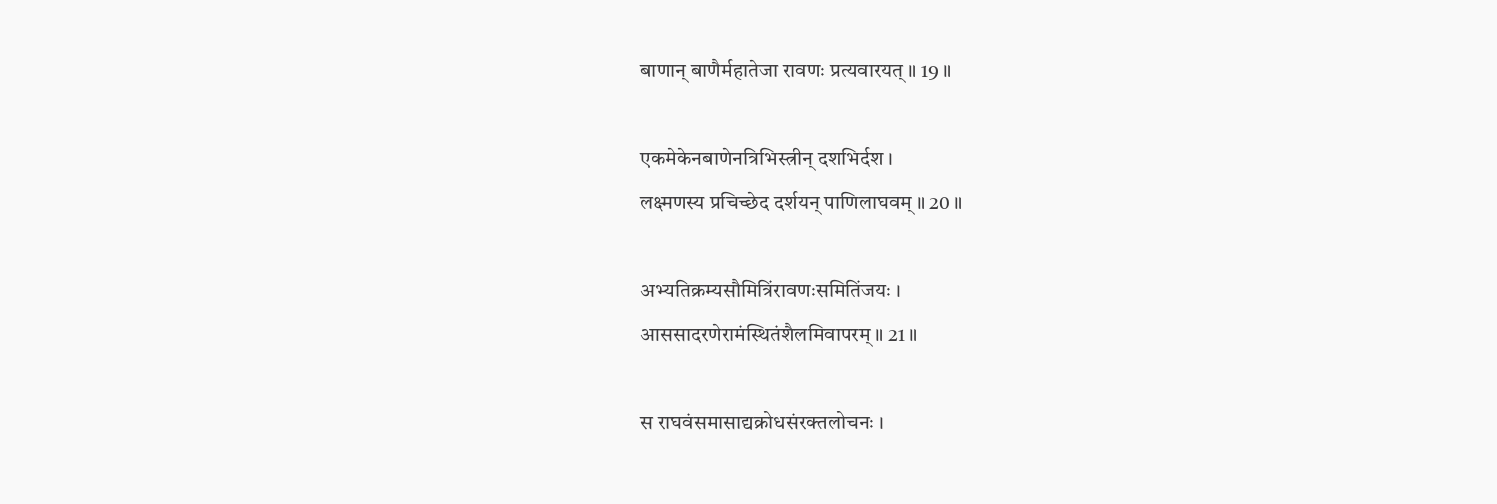बाणान् बाणैर्महातेजा रावणः प्रत्यवारयत् ॥ 19 ॥

एकमेकेनबाणेनत्रिभिस्त्रीन् दशभिर्दश ।
लक्ष्मणस्य प्रचिच्छेद दर्शयन् पाणिलाघवम् ॥ 20 ॥

अभ्यतिक्रम्यसौमित्रिंरावणःसमितिंजयः ।
आससादरणेरामंस्थितंशैलमिवापरम् ॥ 21 ॥

स राघवंसमासाद्यक्रोधसंरक्तलोचनः ।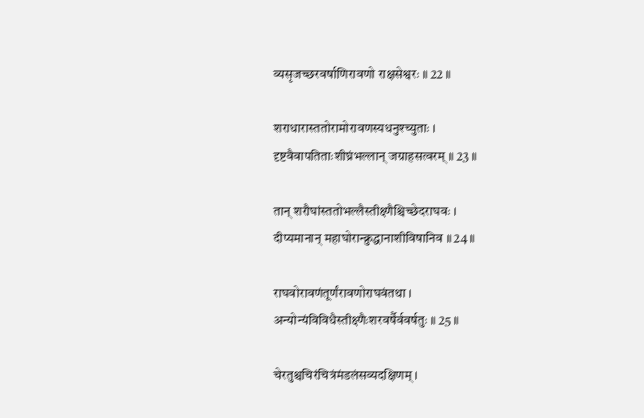व्यसृजच्छरवर्षाणिरावणो राक्षसेश्वरः ॥ 22 ॥

शराधारास्ततोरामोरावणस्यधनुश्च्युताः ।
दृष्टवैवापतिताःशीघ्रंभल्लान् जग्राहसत्वरम् ॥ 23 ॥

तान् शरौघांस्ततोभल्लैस्तीक्ष्णैश्चिच्छेदराघवः ।
दीप्यमानान् महाघोरान्क्रुद्धानाशीविषानिव ॥ 24 ॥

राघवोरावणंतूर्णंरावणोराघवंतथा ।
अन्योन्यंविविधैस्तीक्ष्णैःशरवर्षैर्ववर्षतुः ॥ 25 ॥

चेरतुश्चचिरंचित्रंमंडलंसव्यदक्षिणम् ।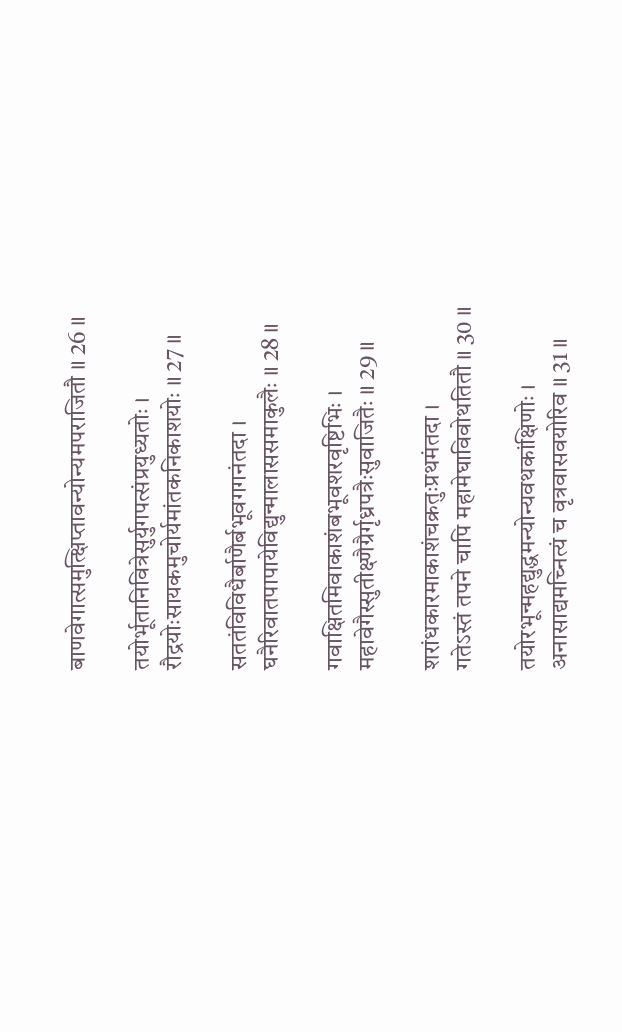बाणवेगात्समुत्क्षिप्तावन्योन्यमपराजितौ ॥ 26 ॥

तयोर्भूतानिवित्रेसुर्युगपत्संप्रयुध्यतोः ।
रौद्रयोःसायकमुचोर्यमांतकनिकाशयोः ॥ 27 ॥

सततंविविधैर्बाणैर्बभूवगगनंतदा ।
घनैरिवातपापायेविद्युन्मालाससमाकुलैः ॥ 28 ॥

गवाक्षितमिवाकाशंबभूवशरवृष्टिभिः ।
महावेगैस्सुतीक्ष्णैग्रैर्गृध्रपत्रैःसुवाजितैः ॥ 29 ॥

शरांधकारमाकाशंचक्रतुःप्रथमंतदा ।
गतेऽस्तं तपने चापि महामेघाविवोथतितौ ॥ 30 ॥

तयोरभून्महद्युद्धमन्योन्यवथकांक्षिणोः ।
अनासाद्यमच्नित्यं च वृत्रवासवयोरिव ॥ 31 ॥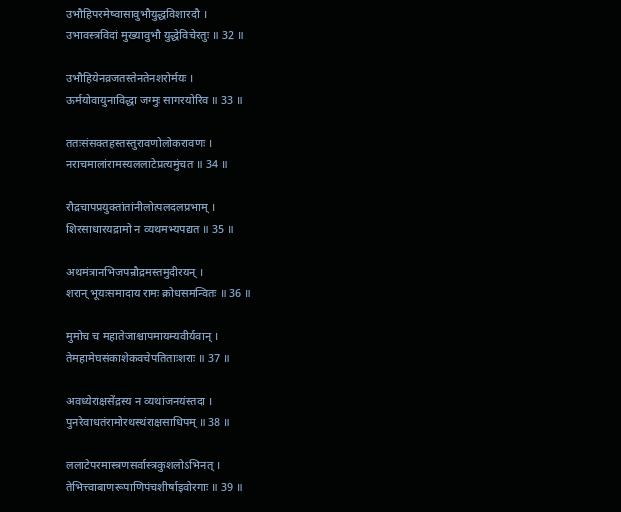उभौहिपरमेष्वासावुभौयुद्धविशारदौ ।
उभावस्त्रविदां मुख्यावुभौ युद्धेविचेरतुः ॥ 32 ॥

उभौहियेनव्रजतस्तेनतेनशरोर्मयः ।
ऊर्मयोवायुनाविद्धा जग्मुः सागरयोरिव ॥ 33 ॥

ततःसंसक्तहस्तस्तुरावणोलोकरावणः ।
नराचमालांरामस्यललाटेप्रत्यमुंचत ॥ 34 ॥

रौद्रचापप्रयुक्तांतांनीलोत्पलदलप्रभाम् ।
शिरसाधारयद्रामो न व्यथमभ्यपद्यत ॥ 35 ॥

अथमंत्रानभिजपन्रौद्रमस्तमुदीरयन् ।
शरान् भूयःसमादाय रामः क्रोधसमन्वितः ॥ 36 ॥

मुमोच च महातेजाश्चापमायम्यवीर्यवान् ।
तेमहामेघसंकाशेकवचेपतिताःशराः ॥ 37 ॥

अवध्येराक्षसेंद्रस्य न व्यथांजनयंस्तदा ।
पुनरेवाधतंरामोरथस्थंराक्षसाधिपम् ॥ 38 ॥

ललाटेपरमास्त्रणसर्वास्त्रकुशलोऽभिनत् ।
तेभित्त्वाबाणरूपाणिपंचशीर्षाइवोरगाः ॥ 39 ॥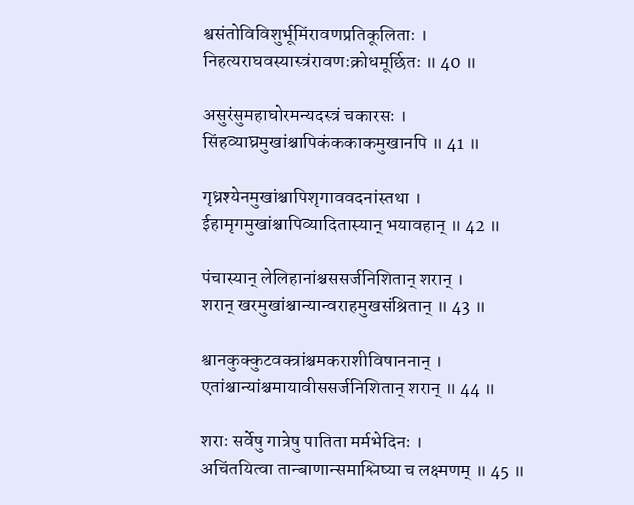श्वसंतोविविशुर्भूमिंरावणप्रतिकूलिताः ।
निहत्यराघवस्यास्त्रंरावणःक्रोधमूर्छितः ॥ 40 ॥

असुरंसुमहाघोरमन्यदस्त्रं चकारसः ।
सिंहव्याघ्रमुखांश्चापिकंककाकमुखानपि ॥ 41 ॥

गृध्रश्येनमुखांश्चापिशृगाववदनांस्तथा ।
ईहामृगमुखांश्चापिव्यादितास्यान् भयावहान् ॥ 42 ॥

पंचास्यान् लेलिहानांश्चससर्जनिशितान् शरान् ।
शरान् खरमुखांश्चान्यान्वराहमुखसंश्रितान् ॥ 43 ॥

श्वानकुक्कुटवक्त्रांश्चमकराशीविषाननान् ।
एतांश्चान्यांश्चमायावीससर्जनिशितान् शरान् ॥ 44 ॥

शराः सर्वेषु गात्रेषु पातिता मर्मभेदिनः ।
अचिंतयित्वा तान्बाणान्समाश्लिष्या च लक्ष्मणम् ॥ 45 ॥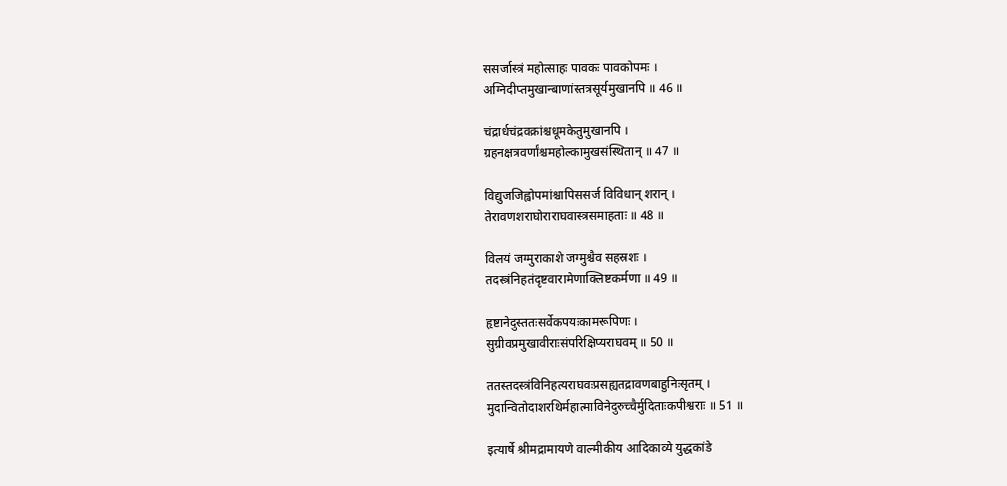ससर्जास्त्रं महोत्साहः पावकः पावकोपमः ।
अग्निदीप्तमुखान्बाणांस्तत्रसूर्यमुखानपि ॥ 46 ॥

चंद्रार्धचंद्रवक्रांश्चधूमकेतुमुखानपि ।
ग्रहनक्षत्रवर्णांश्चमहोल्कामुखसंस्थितान् ॥ 47 ॥

विद्युजजिह्वोपमांश्चापिससर्ज विविधान् शरान् ।
तेरावणशराघोराराघवास्त्रसमाहताः ॥ 48 ॥

विलयं जग्मुराकाशे जग्मुश्चैव सहस्रशः ।
तदस्त्रंनिहतंदृष्टवारामेणाक्लिष्टकर्मणा ॥ 49 ॥

हृष्टानेदुस्ततःसर्वेकपयःकामरूपिणः ।
सुग्रीवप्रमुखावीराःसंपरिक्षिप्यराघवम् ॥ 50 ॥

ततस्तदस्त्रंविनिहत्यराघवःप्रसह्यतद्रावणबाहुनिःसृतम् ।
मुदान्वितोदाशरथिर्महात्माविनेदुरुच्चैर्मुदिताःकपीश्वराः ॥ 51 ॥

इत्यार्षे श्रीमद्रामायणे वाल्मीकीय आदिकाव्ये युद्धकांडे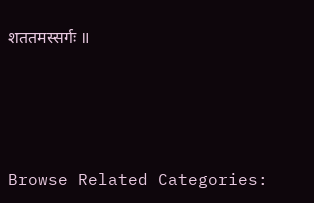शततमस्सर्गः ॥




Browse Related Categories: